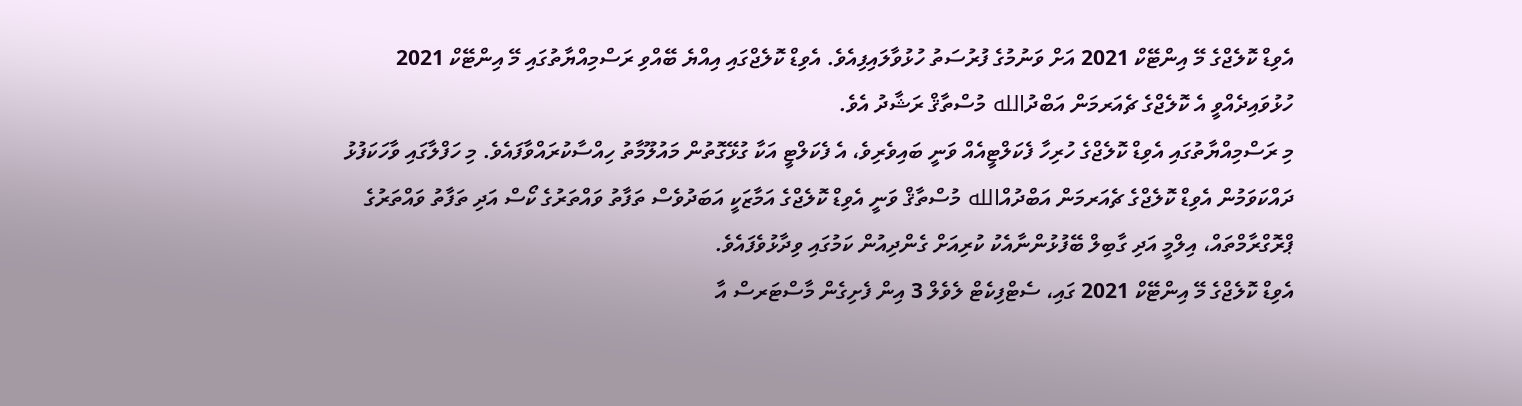އެވިޑް ކޮލެޖްގެ މޭ އިންޓޭކް 2021 އަށް ވަނުމުގެ ފުރުސަތު ހުޅުވާލައިފިއެވެ. އެވިޑް ކޮލެޖްގައި އިއްޔެ ބޭއްވި ރަސްމިއްޔާތުގައި މޭ އިންޓޭކް 2021 ހުޅުވައިދެއްވީ އެ ކޮލެޖްގެ ޗެއަރމަން އަބްދުالله މުސްތާޤް ރަޝާދު އެވެ.
މި ރަސްމިއްޔާތުގައި އެވިޑް ކޮލެޖްގެ ހުރިހާ ފެކަލްޓީއެއް ވަނީ ބައިވެރިވެ، އެ ފެކަލްޓީ އަކާ ގުޅޭގޮތުން މައުލޫމާތު ހިއްސާކުރައްވާފައެވެ. މި ހަފްލާގައި ވާހަކަފުޅު ދައްކަވަމުން އެވިޑް ކޮލެޖްގެ ޗެއަރމަން އަބްދުއްالله މުސްތާޤް ވަނީ އެވިޑް ކޮލެޖްގެ އަމާޒަކީ އަބަދުވެސް ތަފާތު ވައްތަރުގެ ކޯސް އަދި ތަފާތު ވައްތަރުގެ ޕްރޮގްރާމްތައް، އިލްމީ އަދި ގާބިލް ބޭފުޅުންނާއެކު ކުރިއަށް ގެންދިއުން ކަމުގައި ވިދާޅުވެފައެވެ.
އެވިޑް ކޮލެޖްގެ މޭ އިންޓޭކް 2021 ގައި، ސެޓްފިކެޓް ލެވެލް 3 އިން ފެށިގެން މާސްޓަރސް އާ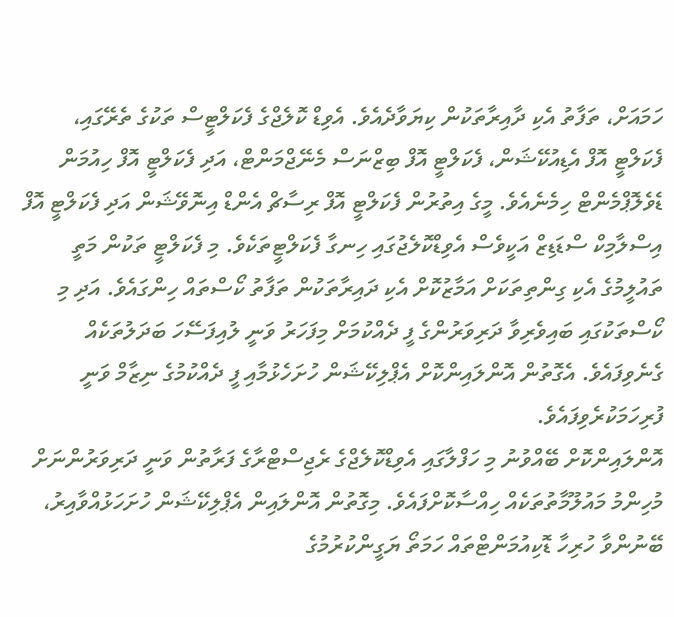ހަމައަށް، ތަފާތު އެކި ދާއިރާތަކުން ކިޔަވާދެއެވެ. އެވިޑް ކޮލެޖްގެ ފެކަލްޓީސް ތަކުގެ ތެރޭގައި، ފެކަލްޓީ އޮފް އެޑިއުކޭޝަން، ފެކަލްޓީ އޮފް ބިޒްނަސް މެނޭޖްމަންޓް، އަދި ފެކަލްޓީ އޮފް ހިއުމަން ޑެވެލޮޕްމެންޓް ހިމެނެއެވެ. މީގެ އިތުރުން ފެކަލްޓީ އޮފް ރިސާޗް އެންޑް އިނޮވޭޝަން އަދި ފެކަލްޓީ އޮފް އިސްލާމިކް ސްޑަޑިޒް އަކީވެސް އެވިޑްކޮލެޖުގައި ހިނގާ ފެކަލްޓީތަކެވެ. މި ފެކަލްޓީ ތަކުން މަތީ ތައުލީމުގެ އެކި ގިންތިތަކަށް އަމާޒުކޮށް އެކި ދައިރާތަކުން ތަފާތު ކޯސްތައް ހިންގައެވެ. އަދި މި ކޯސްތަކުގައި ބައިވެރިވާ ދަރިވަރުންގެ ފީ ދެއްކުމަށް މިފަހަރު ވަނީ ލުއިފަސޭހަ ބަދަލުތަކެއް ގެނެވިފައެވެ. އެގޮތުން އޮންލައިންކޮށް އެޕްލިކޭޝަން ހުށަހެޅުމާއި ފީ ދެއްކުމުގެ ނިޒާމް ވަނީ ފުރިހަމަކުރެވިފައެވެ.
އޮންލައިންކޮށް ބޭއްވުނު މި ހަފްލާގައި އެވިޑްކޮލެޖްގެ ރެޖިސްޓްރާގެ ފަރާތުން ވަނީ ދަރިވަރުންނަށް މުހިންމު މައުލޫމާތުތަކެއް ހިއްސާކޮށްފައެވެ. މިގޮތުން އޮންލައިން އެޕްލިކޭޝަން ހުށަހަޅުއްވާއިރު، ބޭނުންވާ ހުރިހާ ޑޮކިއުމަންޓްތައް ހަމަތޯ ޔަގީންކުރުމުގެ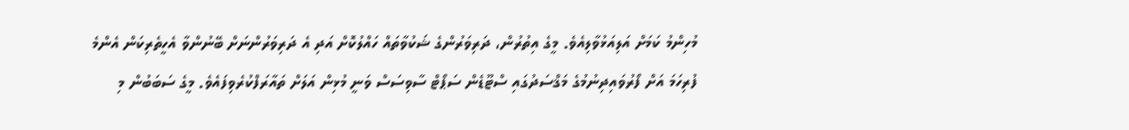މުހިންމު ކަމަށް އަލިއަޅުވާލިއެވެ. މީގެ އިތުރުން، ދަރިވަރުންގެ ޝަކުވާތައް ހައްލުކޮށް އަދި އެ ދަރިވަރުންނަށް ބޭނުންވާ އެހީތެރިކަން އެންމެ ފުރިހަމަ އަށް ފޯރުވައިދިނުމުގެ މަޤްސަދުގައި ސްޓޫޑެން ސަޕޯޓް ސާވިސަސް ވަނީ މުޅިން އަލަށް ތައާރަފްކުރެވިފައެވެ. މީގެ ސަބަބުން މި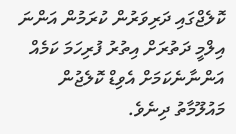ކޮލެޖްގައި ދަރިވަރުން ކުރަމުން އަންނަ އިލްމީ ދަތުރަށް އިތުރު ފުރިހަމަ ކަމެއް އަންނާނެކަމަށް އެވިޑް ކޮލެޖުން މައުލޫމާތު ދިނެވެ.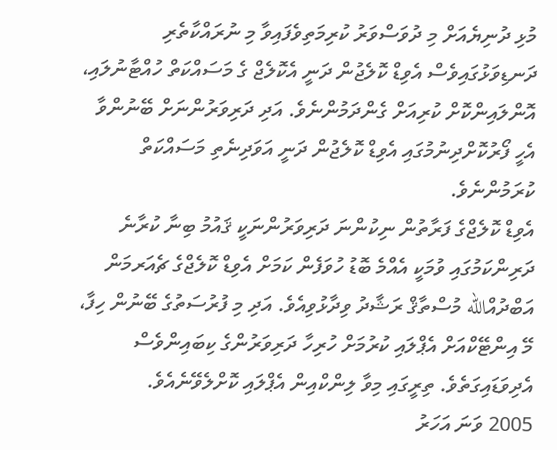މުޅި ދުނިޔެއަށް މި ދުވަސްވަރު ކުރިމަތިވެފައިވާ މި ނުރައްކާތެރި ދަނޑިވަޅުގައިވެސް އެވިޑް ކޮލެޖުން ދަނީ އެކޮލެޖް ގެ މަސައްކަތް ހުއްޓާނުލައި، އޮންލައިންކޮށް ކުރިއަށް ގެންދަމުންނެވެ. އަދި ދަރިވަރުންނަށް ބޭނުންވާ އެހީ ފޯރުކޮށްދިނުމުގައި އެވިޑް ކޮލެޖުން ދަނީ އަވަދިނެތި މަސައްކަތް ކުރަމުންނެވެ.
އެވިޑް ކޮލެޖްގެ ފަރާތުން ނިކުންނަ ދަރިވަރުންނަކީ ޤައުމު ބިނާ ކުރާނެ ދަރިންކަމުގައި ވުމަކީ އެއްމެ ބޮޑު ހުވަފެން ކަމަށް އެވިޑް ކޮލެޖްގެ ޗެއަރމަން އަބްދުއްالله މުސްތާޤް ރަޝާދު ވިދާޅުވިއެވެ. އަދި މި ފުރުސަތުގެ ބޭނުން ހިފާ، މޭ އިންޓޭކްއަށް އެޕްލައި ކުރުމަށް ހުރިހާ ދަރިވަރުންގެ ކިބައިންވެސް އެދިވަޑައިގަތެވެ. ތިރީގައި މިވާ ލިންކްއިން އެޕްލައި ކޮށްލެވޭނެއެވެ.
2005 ވަނަ އަހަރު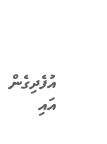އުފެދިގެން އައި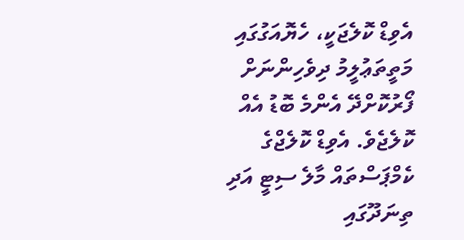އެވިޑް ކޮލެޖަކީ، ހެޔޮއަގުގައި މަތީތަޢުލީމު ދިވެހިންނަށް ފޯރުކޮށްދޭ އެންމެ ބޮޑު އެއް ކޮލެޖެވެ. އެވިޑް ކޮލެޖްގެ ކެމްޕަސްތައް މާލެ ސިޓީ އަދި ތިނަދޫގައި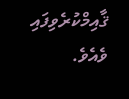ޤާއިމްކުރެވިފައި ވެއެވެ.